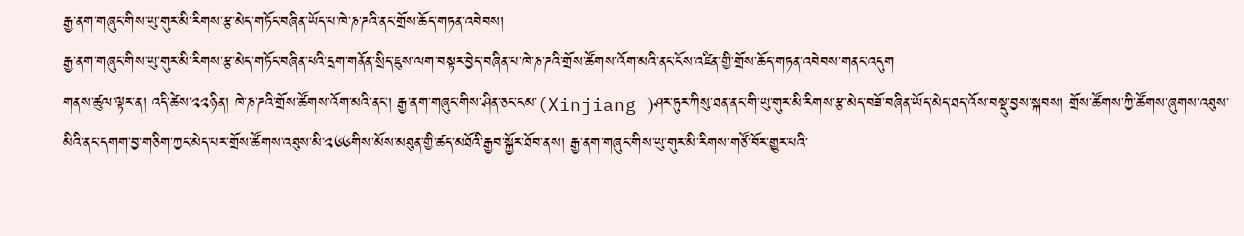རྒྱ་ནག་གཞུང་གིས་ཡུ་གུར་མི་རིགས་རྩ་མེད་གཏོང་བཞིན་ཡོད་པ་ཁེ་ཎ་ཌའི་ནང་གྲོས་ཆོད་གཏན་འབེབས།
རྒྱ་ནག་གཞུང་གིས་ཡུ་གུར་མི་རིགས་རྩ་མེད་གཏོང་བཞིན་པའི་དྲག་གནོན་སྲིད་ཇུས་ལག་བསྟར་བྱེད་བཞིན་པ་ཁེ་ཎ་ཌའི་གྲོས་ཚོགས་འོག་མའི་ནང་ངོས་འཛིན་གྱི་གྲོས་ཆོད་གཏན་འབེབས་གནང་འདུག
གནས་ཚུལ་ལྟར་ན། འདི་ཚེས་༢༢ཉིན། ཁེ་ཎ་ཌའི་གྲོས་ཚོགས་འོག་མའི་ནང་། རྒྱ་ནག་གཞུང་གིས་ཤིན་ཅང་ངམ་(Xinjiang )ཤར་ཏུར་ཀིསུ་ཐན་ནང་གི་ཡུ་གུར་མི་རིགས་རྩ་མེད་བཟོ་བཞིན་ཡོད་མེད་ཐད་འོས་བསྡུ་བྱས་སྐབས། གྲོས་ཚོགས་ཀྱི་ཚོགས་ཞུགས་འཐུས་མིའི་ནང་དགག་བྱ་གཅིག་ཀྱང་མེད་པར་གྲོས་ཚོགས་འཐུས་མི་༢༦༦གིས་མོས་མཐུན་གྱི་ཚད་མཐོའི་རྒྱབ་སྐྱོར་ཐོབ་ནས། རྒྱ་ནག་གཞུང་གིས་ཡུ་གུར་མི་རིགས་གཙོ་བོར་གྱུར་པའི་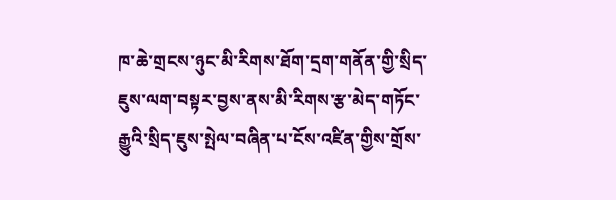ཁ་ཆེ་གྲངས་ཉུང་མི་རིགས་ཐོག་དྲག་གནོན་གྱི་སྲིད་ཇུས་ལག་བསྟར་བྱས་ནས་མི་རིགས་རྩ་མེད་གཏོང་རྒྱུའི་སྲིད་ཇུས་སྤེལ་བཞིན་པ་ངོས་འཛིན་གྱིས་གྲོས་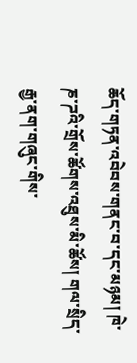ཆོད་གཏན་འབེབས་གནང་བ་དང་མཉམ། ཁེ་ཎ་ཌའི་གྲོས་ཚོགས་འཐུས་མི་ཚོས། གལ་སྲིད་རྒྱ་ནག་གཞུང་གིས་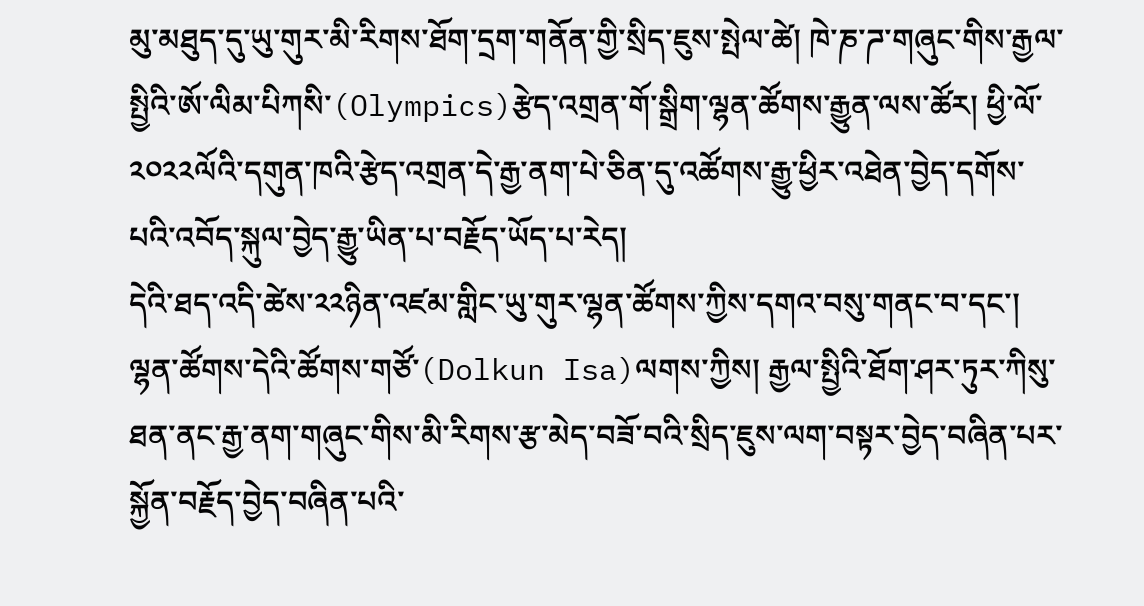མུ་མཐུད་དུ་ཡུ་གུར་མི་རིགས་ཐོག་དྲག་གནོན་གྱི་སྲིད་ཇུས་སྤེལ་ཚེ། ཁེ་ཎ་ཌ་གཞུང་གིས་རྒྱལ་སྤྱིའི་ཨོ་ལིམ་པིཀསི་(Olympics)རྩེད་འགྲན་གོ་སྒྲིག་ལྷན་ཚོགས་རྒྱུན་ལས་ཚོར། ཕྱི་ལོ་༢༠༢༢ལོའི་དགུན་ཁའི་རྩེད་འགྲན་དེ་རྒྱ་ནག་པེ་ཅིན་དུ་འཚོགས་རྒྱུ་ཕྱིར་འཐེན་བྱེད་དགོས་པའི་འབོད་སྐུལ་བྱེད་རྒྱུ་ཡིན་པ་བརྗོད་ཡོད་པ་རེད།
དེའི་ཐད་འདི་ཚེས་༢༢ཉིན་འཛམ་གླིང་ཡུ་གུར་ལྷན་ཚོགས་ཀྱིས་དགའ་བསུ་གནང་བ་དང་། ལྷན་ཚོགས་དེའི་ཚོགས་གཙོ་(Dolkun Isa)ལགས་ཀྱིས། རྒྱལ་སྤྱིའི་ཐོག་ཤར་ཏུར་ཀིསུ་ཐན་ནང་རྒྱ་ནག་གཞུང་གིས་མི་རིགས་རྩ་མེད་བཟོ་བའི་སྲིད་ཇུས་ལག་བསྟར་བྱེད་བཞིན་པར་སྐྱོན་བརྗོད་བྱེད་བཞིན་པའི་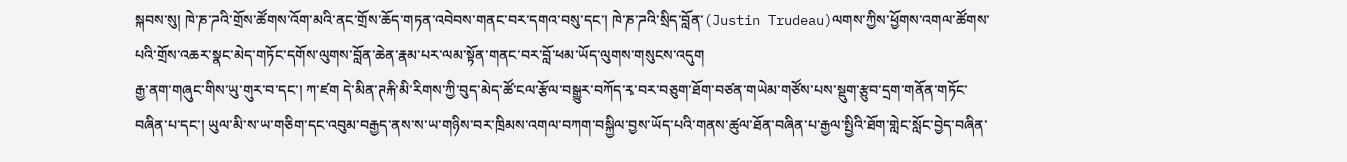སྐབས་སུ། ཁེ་ཎ་ཌའི་གྲོས་ཚོགས་འོག་མའི་ནང་གྲོས་ཆོད་གཏན་འབེབས་གནང་བར་དགའ་བསུ་དང་། ཁེ་ཎ་ཌའི་སྲིད་བློན་(Justin Trudeau)ལགས་ཀྱིས་ཕྱོགས་འགལ་ཚོགས་པའི་གྲོས་འཆར་སྣང་མེད་གཏོང་དགོས་ལུགས་བློན་ཆེན་རྣམ་པར་ལམ་སྟོན་གནང་བར་བློ་ཕམ་ཡོད་ལུགས་གསུངས་འདུག
རྒྱ་ནག་གཞུང་གིས་ཡུ་གུར་བ་དང་། ཀ་ཛག དེ་མིན་ཊརྐི་མི་རིགས་ཀྱི་བུད་མེད་ཚོ་ངལ་རྩོལ་བསྒྱུར་བཀོད་རྭ་བར་བཅུག་ཐོག་བཙན་གཡེམ་གཙོས་པས་སྡུག་རྩུབ་དྲག་གནོན་གཏོང་བཞིན་པ་དང་། ཡུལ་མི་ས་ཡ་གཅིག་དང་འབུམ་བརྒྱད་ནས་ས་ཡ་གཉིས་བར་ཁྲིམས་འགལ་བཀག་བསྐྱིལ་བྱས་ཡོད་པའི་གནས་ཚུལ་ཐོན་བཞིན་པ་རྒྱལ་སྤྱིའི་ཐོག་གླེང་སློང་བྱེད་བཞིན་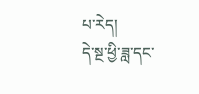པ་རེད།
དེ་སྔ་ཕྱི་ཟླ་དང་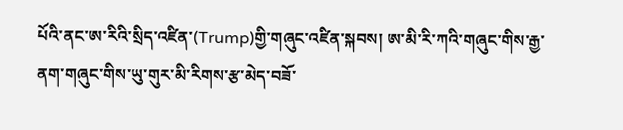པོའི་ནང་ཨ་རིའི་སྲིད་འཛིན་(Trump)གྱི་གཞུང་འཛིན་སྐབས། ཨ་མི་རི་ཀའི་གཞུང་གིས་རྒྱ་ནག་གཞུང་གིས་ཡུ་གུར་མི་རིགས་རྩ་མེད་བཟོ་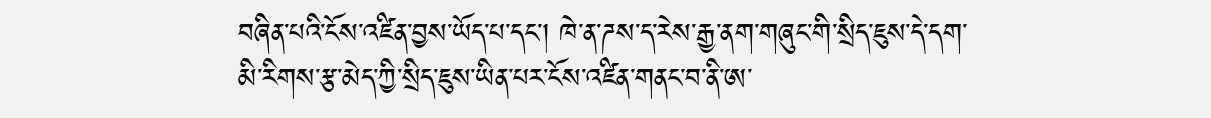བཞིན་པའི་ངོས་འཛིན་བྱས་ཡོད་པ་དང་། ཁེ་ན་ཌས་ད་རེས་རྒྱ་ནག་གཞུང་གི་སྲིད་ཇུས་དེ་དག་མི་རིགས་རྩ་མེད་ཀྱི་སྲིད་ཇུས་ཡིན་པར་ངོས་འཛིན་གནང་བ་ནི་ཨ་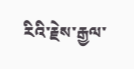རིའི་རྗེས་རྒྱལ་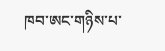ཁབ་ཨང་གཉིས་པ་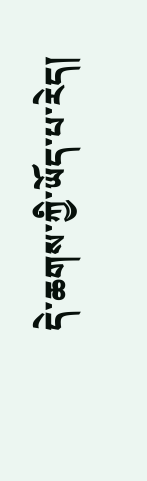དེ་ཆགས་ཀྱི་ཡོད་པ་རེད།